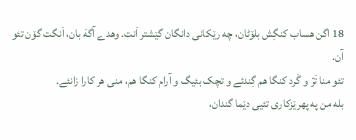18 اگن هساب کنگِش بلۆٹان، چه رێکانی دانگان گێشتر اَنت. وهدے آگهَ بان، اَنگت گۆن تئو آن.
تئو منا تَرّ و گَرد کنگا هم گِندئے و تچک بئیگ و آرام کنگا هم، منی هر کارا زانئے.
بله من په پهرێزکاری تئیی دێما گندان،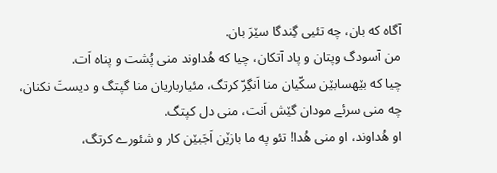آگاه که بان، چه تئیی گِندگا سێرَ بان.
من آسودگ وپتان و پاد آتکان، چیا که هُداوند منی پُشت و پناه اَت.
چیا که بێهسابێن سکّیان منا اَنگِرّ کرتگ، مئیارباریان منا گپتگ و دیستَ نکنان، چه منی سرئے مودان گێش اَنت، منی دل کپتگ.
او هُداوند، او منی هُدا! تئو په ما بازێن اَجَبێن کار و شئورے کرتگ،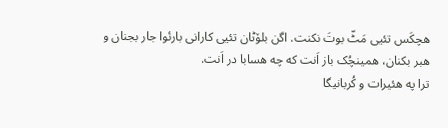هچکَس تئیی مَٹّ بوتَ نکنت. اگن بلۆٹان تئیی کارانی بارئوا جار بجنان و هبر بکنان، همینچُک باز اَنت که چه هسابا در اَنت.
ترا په هئیرات و کُربانیگا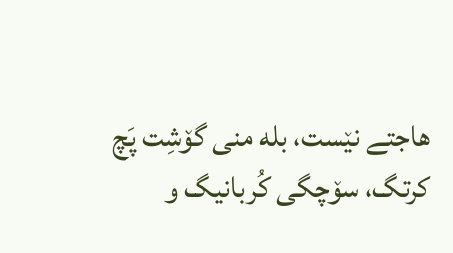هاجتے نێست، بله منی گۆشِت پَچ کرتگ، سۆچگی کُربانیگ و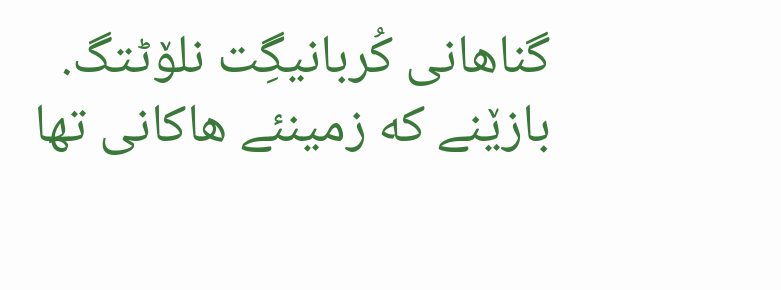گناهانی کُربانیگِت نلۆٹتگ.
بازێنے که زمینئے هاکانی تها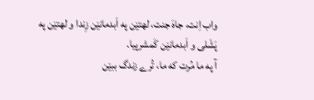واب اِنت، جاهَ جنت، لهتێن په اَبدمانێن زِندا و لهتێن په پَشَلی و اَبدمانێن کَمشرپیا.
آ په ما مُرت که ما، تُرے زندگ ببێن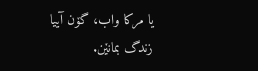یا مرکا واب، گۆن آییا زندگ بمانێن.